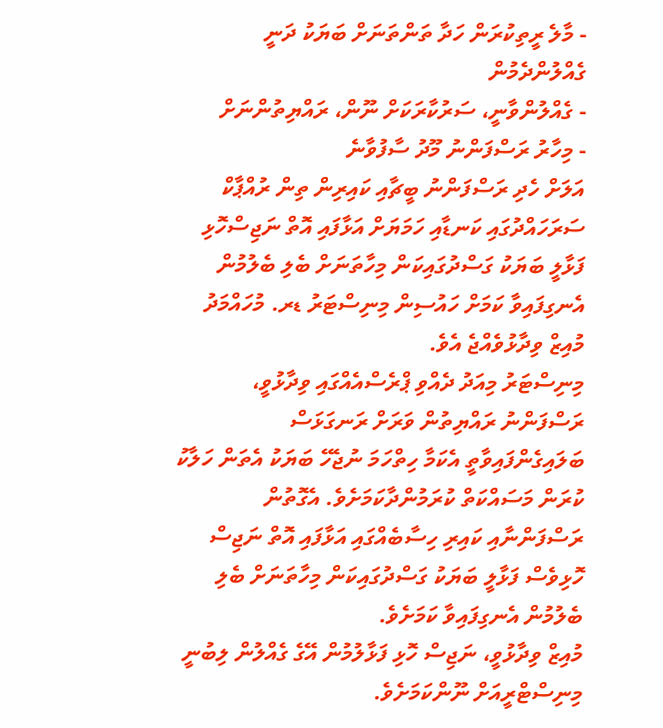- މާލެ ރީތިކުރަން ހަދާ ތަންތަނަށް ބަޔަކު ދަނީ ގެއްލުންދެމުން
- ގެއްލުންވާނީ، ސަރުކާރަކަށް ނޫން، ރައްޔިތުންނަށް
- މިހާރު ރަސްފަންނު މޫދު ސާފުވާނެ
އަލަށް ހެދި ރަސްފަންނު ބީޗާއި ކައިރިން ތިން ރުއްޕާކް ސަރަހައްދުގައި ކަނޑާއި ހަމަޔަށް އަޅާފައި އޮތް ނަޖިސްހޮޅި ފަޅާލީ ބަޔަކު ގަސްދުގައިކަން މިހާތަނަށް ބެލި ބެލުމުން އެނގިފައިވާ ކަމަށް ހައުސިން މިނިސްޓަރު ޑރ. މުހައްމަދު މުއިޒް ވިދާޅުވެއްޖެ އެވެ.
މިނިސްޓަރު މިއަދު ދެއްވި ޕްރެސްއެއްގައި ވިދާޅުވީ، ރަސްފަންނު ރައްޔިތުން ވަރަށް ރަނގަޅަސް ބަލައިގެންފައިވާތީ އެކަމާ ހިތްހަމަ ނުޖެހޭ ބަޔަކު އެތަން ހަލާކު ކުރަން މަސައްކަތް ކުރަމުންދާކަމަށެވެ. އެގޮތުން ރަސްފަންނާއި ކައިރި ހިސާބެއްގައި އަޅާފައި އޮތް ނަޖިސް ހޮޅިވެސް ފަޅާލީ ބަޔަކު ގަސްދުގައިކަން މިހާތަނަށް ބެލި ބެލުމުން އެނގިފައިވާ ކަމަށެވެ.
މުއިޒް ވިދާޅުވީ، ނަޖިސް ހޮޅި ފަޅާލުމުން އޭގެ ގެއްލުން ލިބުނީ މިނިސްޓްރީއަށް ނޫންކަމަށެވެ.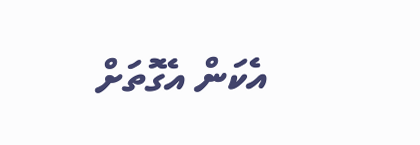އެކަން އެގޮތަށް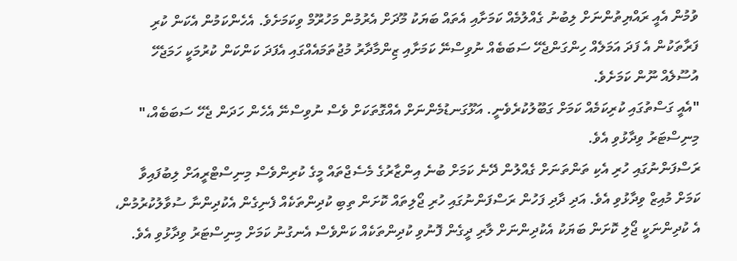ވުމުން އެއީ ރައްޔިތުންނަށް ލިބުނު ގެއްލުމެއް ކަމަށާއި އެތައް ބަޔަކު މޫދަށް އެރުމުން މަހުރޫމް ވިކަމަށެވެ. އެހެންކަމުން އެކަން ކުރި ފަރާތަކުން އެ ފަދަ އަމަލެއް ހިންގަންޖެހޭ ސަބަބެއް ނުވިސްނޭ ކަމަށާއި ޒިންމާދާރު މުޖުތަމައެއްގައި އެފަދަ ކަންކަން ކުރުމަކީ ހަމަޖެހޭ އުސޫލެއް ނޫން ކަމަށެވެ.
"އެއީ ގަސްތުގައި ކުރިކަމެއް ކަމަށް ގަބޫލުކުރެވެނީ. އަޅޫގަނޑުމެންނަށް އެއްގޮތަކަށް ވެސް ނުވިސްނޭ އެހެން ހަދަން ޖެހޭ ސަބަބެއް،" މިނިސްޓަރު ވިދާޅުވި އެވެ.
ރަސްފަންނުގައި ހުރި އެކި ތަންތަނަށް ގެއްލުން ދޭނެ ކަމަށް ބުނެ އިންޒާރުގެ މެސެޖްތައް މީގެ ކުރިންވެސް މިނިސްޓްރީއަށް ލިބުފައިވާ ކަމަށް މުއިޒް ވިދާޅުވި އެވެ. އަދި ދާދި ފަހުން ރަސްފަންނުގައި ހުރި ޖޯލިތައް ކޮށަން ތިބި ކުދިންތަކެއް ފެނިގެން އެކުދިންނާ ސުވާލުކުރުމުން، އެ ކުދިންނަކީ ޖޯލި ކޮށަން ބަޔަކު އެކުދިންނަށް ލާރި ދީގެން ފޮނުވި ކުދިންތަކެއް ކަންވެސް އެނގުނު ކަމަށް މިނިސްޓަރު ވިދާޅުވި އެވެ.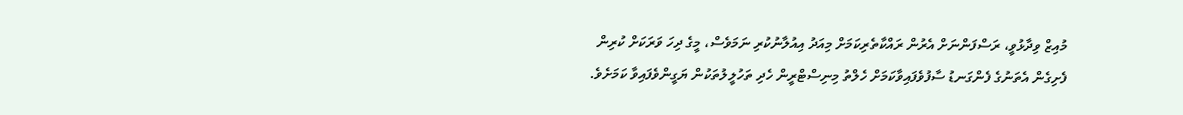މުއިޒް ވިދާޅުވީ، ރަސްފަންނަށް އެރުން ރައްކާތެރިކަމަށް މިއަދު އިއުލާނުކުރި ނަމަވެސް، މީގެ ދިހަ ވަރަކަށް ކުރިން ފެށިގެން އެތަނުގެ ފެންގަނޑު ސާފުވެފައިވާކަމަށް ހެލްތު މިނިސްޓްރީން ހެދި ތަހުލީލުތަކުން ޔަގީންވެފައިވާ ކަމަށެވެ.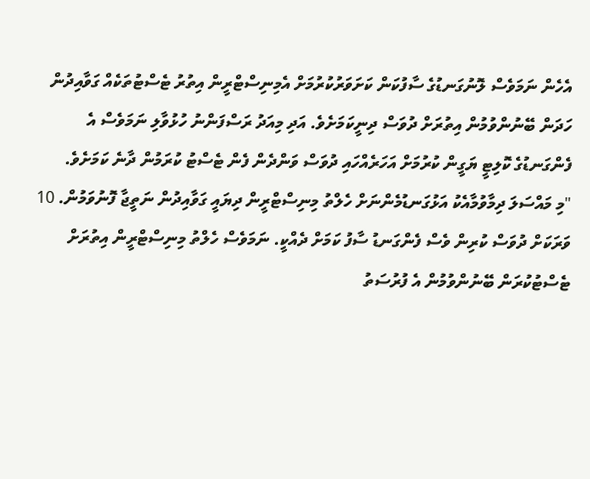އެހެން ނަމަވެސް ލޮނުގަނޑުގެ ސާފުކަން ކަށަވަރުކުރުމަށް އެމިނިސްޓްރީން އިތުރު ޓެސްޓުތަކެއް ގަވާއިދުން ހަދަން ބޭނުންވުމުން އިތުރަށް ދުވަސް ދިނީކަމަށެވެ. އަދި މިއަދު ރަސްފަންނު ހުޅުވާލި ނަމަވެސް އެ ފެންގަނޑުގެ ކޮލިޓީ ޔަގީން ކުރުމަށް އަހަރެއްހައި ދުވަސް ވަންދެން ފެން ޓެސްޓު ކުރަމުން ދާނެ ކަމަށެވެ.
"މި މައްސަލަ ދިމާވުމާއެކު އަޅުގަނޑުމެންނަށް ހެލްތު މިނިސްޓްރީން ދިޔައީ ގަވާއިދުން ނަތީޖާ ފޮނުވަމުން. 10 ވަރަކަށް ދުވަސް ކުރިން ވެސް ފެންގަނޑު ސާފު ކަމަށް ދެއްކީ. ނަމަވެސް ހެލްތު މިނިސްޓްރީން އިތުރަށް ޓެސްޓުކުރަން ބޭނުންވުމުން އެ ފުރުސަތު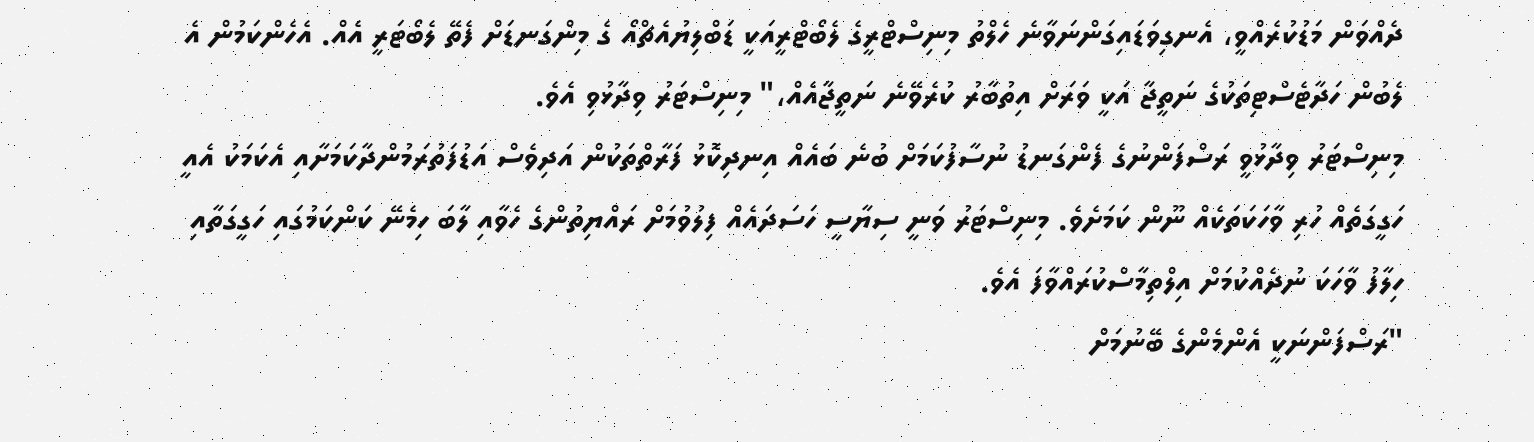ދެއްވަން މަޑުކުރެއްވީ، އެނގިވަޑައިގަންނަވާނެ ހެލްތު މިނިސްޓްރީގެ ލެބޯޓްރީއަކީ ޑަބްލިޔުއެޗްއޯ ގެ މިންގަނޑަށް ފެތޭ ލެބޯޓަރީ އެއް. އެހެންކަމުން އެ ލެބުން ހަދާޓެސްޓިތަކުގެ ނަތީޖާ އަކީ ވަރަށް އިތުބާރު ކުރެވޭނެ ނަތީޖާއެއް،" މިނިސްޓަރު ވިދާޅުވި އެވެ.
މިނިސްޓަރު ވިދާޅުވީ ރަސްފަންނުގެ ފެންގަނޑު ނުސާފުކަމަށް ބުނެ ބައެއް އިނދިކޮޅު ފަރާތްތަކުން އަދިވެސް އަޑުފަތުރަމުންދާކަމަށާއި އެކަމަކު އެއީ ހަގީގަތެއް ހުރި ވާހަކަތަކެއް ނޫން ކަމަށެވެ. މިނިސްޓަރު ވަނީ ސިޔާސީ ހަސަދައެއް ފިލުވުމަށް ރައްޔިތުންގެ ހެވާއި ލާބަ ހިމެނޭ ކަންކަމުގައި ހަގީގަތާއި ހިލާފު ވާހަކަ ނުދެއްކުމަށް އިލްތިމާސްކުރައްވާފަ އެވެ.
"ރަސްފަންނަކީ އެންމެންގެ ބޭނުމަށް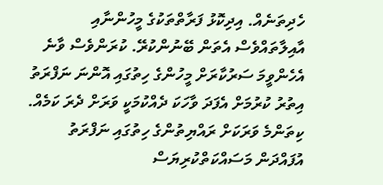ހެދިތަނެއް. އިދިކޮޅު ފަރާތްތަކުގެ މީހުންނާއި އާއިލާތައްވެސް އެތަން ބޭނުންކުރޭ. ކުރަންވެސް ވާނެ އެހެންވީމަ ސަރުކާރަށް މީހުންގެ ހިތުގައި އޮންނަ ނަފްރަތު އިތުރު ކުރުމަށް އެފަދަ ވާހަކަ ދެއްކުމަކީ ވަރަށް ދެރަ ކަމެއް. ކިތަންމެ ވަރަކަށް ރައްޔިތުންގެ ހިތުގައި ނަފްރަތު އުފައްދަން މަސައްކަތްކުރިޔަސް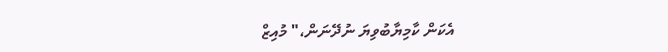އެކަން ކާމިޔާބުވިޔަ ނުދޭނަން،" މުއިޒް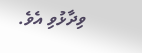ވިދާޅުވި އެވެ.